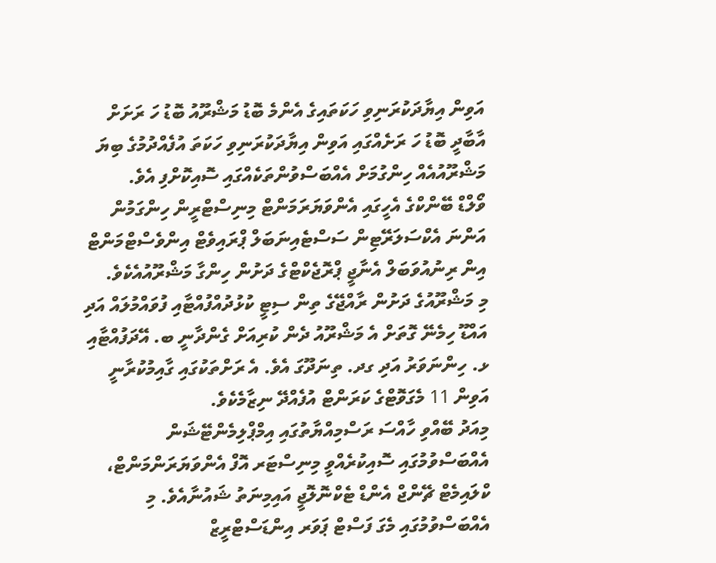އަވިން އިޔާދަކުރަނިވި ހަކަތައިގެ އެންމެ ބޮޑު މަޝްރޫއު ބޮޑު ހަ ރަށަށް
އާބާދީ ބޮޑު ހަ ރަށެއްގައި އަވިން އިޔާދަކުރަނިވި ހަކަތަ އުފެއްދުމުގެ ބިޔަ މަޝްރޫއުއެއް ހިންގުމަށް އެއްބަސްވުންތަކެއްގައި ސޮއިކޮށްފި އެވެ.
ވޯލްޑް ބޭންކްގެ އެހީގައި އެންވަޔަރަމަންޓް މިނިސްޓްރީން ހިންގަމުން އަންނަ އެކްސަލަރޭޓިން ސަސްޓެއިނަބަލް ޕްރައިވެޓް އިންވެސްޓްމަންޓް އިން ރިނުއުވަބަލް އެނާޖީ ޕްރޮޖެކްޓްގެ ދަށުން ހިންގާ މަޝްރޫއުއެކެވެ.
މި މަޝްރޫއުގެ ދަށުން ރާއްޖޭގެ ތިން ސިޓީ ކުޅުދުއްފުއްޓާއި ފުވައްމުލައް އަދި އައްޑޫ ހިމެނޭ ގޮތަށް އެ މަޝްރޫއު ދެން ކުރިއަށް ގެންދާނީ ބ. އޭދަފުއްޓާއި ޅ. ހިންނަވަރު އަދި ގދ. ތިނަދޫގަ އެވެ. އެ ރަށްތަކުގައި ގާއިމުކުރާނީ އަވިން 11 މެގަވޮޓްގެ ކަރަންޓް އުފެއްދޭ ނިޒާމެކެވެ.
މިއަދު ބޭއްވި ހާއްސަ ރަސްމިއްޔާތުގައި އިމްޕްލިމެންޓޭޝަން އެއްބަސްވުމުގައި ސޮއިކުރެއްވީ މިނިސްޓަރ އޮފް އެންވަޔަރަންމަންޓް، ކްލައިމެޓް ޗޭންޖް އެންޑް ޓެކްނޮލޮޖީ އައިމިނަތު ޝައުނާއެވެ. މި އެއްބަސްވުމުގައި މެގަ ފަސްޓް ޕަވަރ އިންޑަސްޓްރީޒް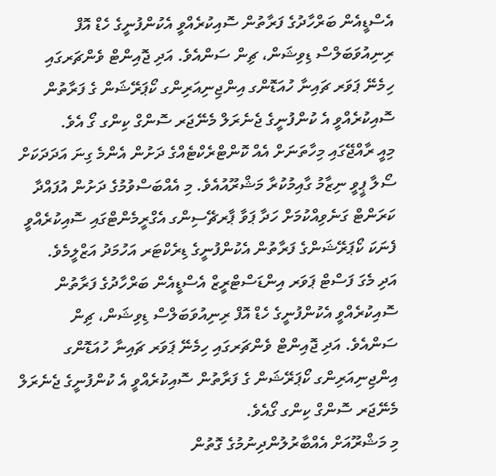އެސްޑީއެން ބަރްހާދުގެ ފަރާތުން ސޮއިކުރެއްވީ އެކުންފުނީގެ ހެޑް އޮފް ރިނިއުވަބަލްސް ޑިވިޝަން، ޗިން ސަންއެވެ. އަދި ޖޮއިންޓް ވެންޗަރގައި ހިމެނޭ ޕަވަރ ޗައިނާ ހުއަޑޮންގ އިންޖިނިއަރިންގ ކޯޕަރޭޝަން ގެ ފަރާތުން ސޮއިކުރެއްވީ އެ ކުންފުނީގެ ޖެނެރަލް މެނޭޖަރ ސޮންގް ކިންގ ގޯ އެވެ.
މިއީ ރާއްޖޭގައި މިހާތަނަށް އެއް ކޮންޓްރެކްޓެއްގެ ދަށުން އެންމެ ގިނަ އަދަދަކަށް ސޯލާ ޕީވީ ނިޒާމު ގާއިމުކުރާ މަޝްރޫއުއެވެ. މި އެއްބަސްވުމުގެ ދަށުން އުފައްދާ ކަރަންޓް ގަނެވިއްކުމަށް ހަދާ ޕަވާ ޕާރޗޭސިންގ އެގްރީމެންޓްގައި ސޮއިކުރެއްވީ ފެނަކަ ކޯޕަރޭޝަންގެ ފަރާތުން އެކުންފުނީގެ ޑިރެކްޓަރ އަހުމަދު އަޒްލީމެވެ.
އަދި މެގަ ފަސްޓް ޕަވަރ އިންޑަސްޓްރީޒް އެސްޑީއެން ބަރްހާދުގެ ފަރާތުން ސޮއިކުރެއްވީ އެކުންފުނީގެ ހެޑް އޮފް ރިނިއުވަބަލްސް ޑިވިޝަން، ޗިން ސަންއެވެ. އަދި ޖޮއިންޓް ވެންޗަރގައި ހިމެނޭ ޕަވަރ ޗައިނާ ހުއަޑޮންގ އިންޖިނިއަރިންގ ކޯޕަރޭޝަން ގެ ފަރާތުން ސޮއިކުރެއްވީ އެ ކުންފުނީގެ ޖެނެރަލް މެނޭޖަރ ސޮންގް ކިންގ ގޯއެވެ.
މި މަޝްރޫއަށް އެއްބާރުލުންދިނުމުގެ ގޮތުން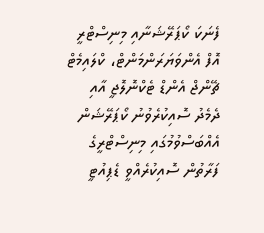ފެނަކަ ކޯޕަރޭޝަނާއި މިނިސްޓްރީ އޮފް އެންވަޔަރަންމަންޓް، ކްލައިމެޓް ޗޭންޖް އެންޑް ޓެކްނޮލޮޖީ އާއި ދެމެދު ސޮއިކުރެވުނު ކޯޕަރޭޝަން އެއްބަސްވުމުގައި މިނިސްޓްރީގެ ފަރާތުން ސޮއިކުރެއްވީ ޑެޕިއުޓީ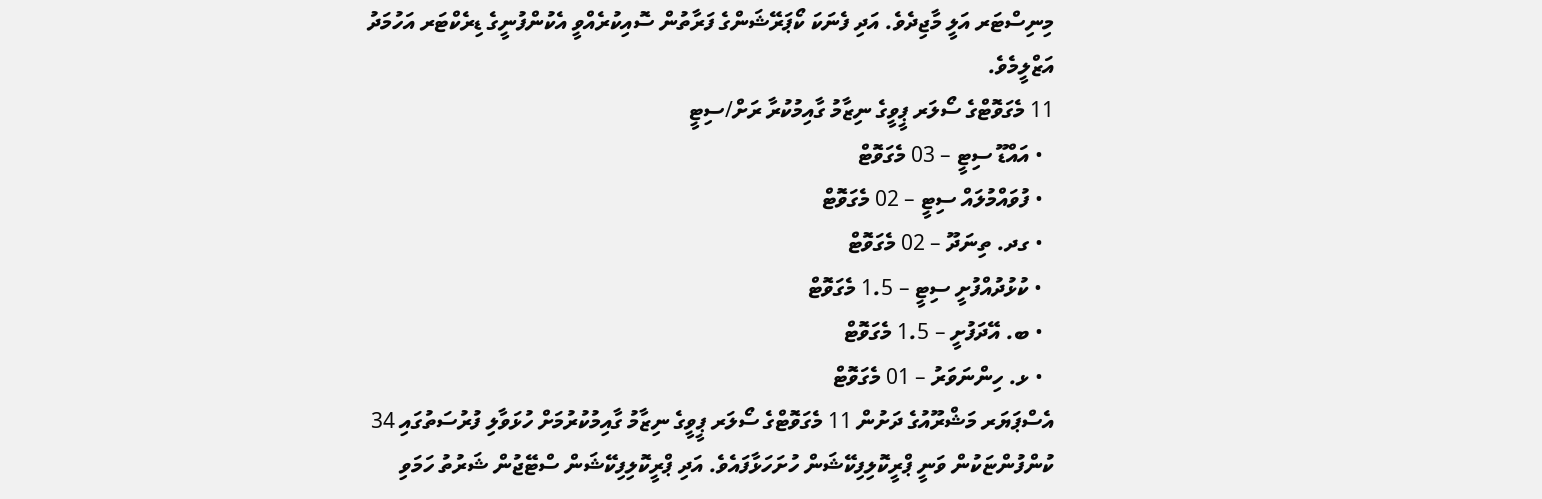މިނިސްޓަރ އަލީ މާޖިދެވެ. އަދި ފެނަކަ ކޯޕަރޭޝަންގެ ފަރާތުން ސޮއިކުރެއްވީ އެކުންފުނީގެ ޑިރެކްޓަރ އަހުމަދު އަޒްލީމެވެ.
11 މެގަވޮޓްގެ ސޯލަރ ޕީވީގެ ނިޒާމު ގާއިމުކުރާ ރަށް/ސިޓީ
  • އައްޑޫ ސިޓީ – 03 މެގަވޮޓް
  • ފުވައްމުލައް ސިޓީ – 02 މެގަވޮޓް
  • ގދ. ތިނަދޫ – 02 މެގަވޮޓް
  • ކުޅުދުއްފުށީ ސިޓީ – 1.5 މެގަވޮޓް
  • ބ. އޭދަފުށީ – 1.5 މެގަވޮޓް
  • ޅ. ހިންނަވަރު – 01 މެގަވޮޓް
އެސްޕަޔަރ މަޝްރޫއުގެ ދަށުން 11 މެގަވޮޓްގެ ސޯލަރ ޕީވީގެ ނިޒާމު ގާއިމުކުރުމަށް ހުޅަވާލި ފުރުސަތުގައި 34 ކުންފުންޏަކުން ވަނީ ޕްރީކޮލިފިކޭޝަން ހުށަހަޅާފައެވެ. އަދި ޕްރީކޮލިފިކޭޝަން ސްޓޭޖުން ޝަރުތު ހަމަވި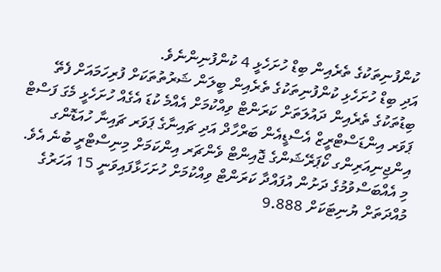ކުންފުނިތަކުގެ ތެރެއިން ބިޑް ހުށަހެޅީ 4 ކުންފުނިންނެވެ.
އަދި ބިޑް ހުށަހެޅި ކުންފުނިތަކުގެ ތެރެއިން ބީލަން ޝަރުތުތަކަށް ފުރިހަމައަށް ފެތޭ ބިޑުތަކުގެ ތެރެއިން ދައުލަތަށް ކަރަންޓް ވިއްކުމަށް އެއްމެ ކުޑަ އެގެއް ހުށަހެޅީ މެގަ ފަސްޓް ޕަވަރ އިންޑަސްޓްރީޒް އެސްޑީއެން ބަރްހާދް އަދި ޗައިނާގެ ޕަވަރ ޗައިނާ ހުއަޑޮންގ އިންޖިނިއަރިންގ ކޯޕަރޭޝަންގެ ޖޮއިންޓް ވެންޗަރ އިންކަމަށް މިނިސްޓްރީ ބުނެ އެވެ.
މި އެއްބަސްވުމުގެ ދަށުން އުފައްދާ ކަރަންޓް ވިއްކުމަށް ހުށަހަޅާފައިވަނީ 15 އަހަރުގެ މުއްދަތަށް ޔުނިޓަކަށް 9.888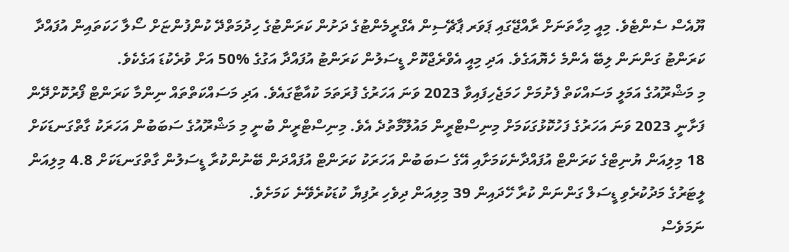ޔޫއެސް ސެންޓެވެ. މިއީ މިހާތަނަށް ރާއްޖޭގައި ޕަވަރ ޕާޗޭސިން އެގްރީމެންޓުގެ ދަށުން ކަރަންޓުގެ ހިދުމަތްދޭ ކުންފުންޏަށް ސޯލާ ހަކަތައިން އުފައްދާ ކަރަންޓު ގަންނަން ލިބޭ އެންމެ ހެޔޮއަގެވެ. އަދި މިއީ އެވްރެޖްކޮށް ޑީސަލުން ކަރަންޓު އުފައްދާ އަގުގެ %50 އަށް ވުރެކުޑަ އަގެކެވެ.
މި މަޝްރޫއުގެ އަމަލީ މަސައްކަތް ފެށުމަށް ހަމަޖެހިފައިވާ 2023 ވަނަ އަހަރުގެ ފުރަތަމަ ކުއާޓާގައެވެ. އަދި މަސައްކަތްތައް ނިންމާ ކަރަންޓް ފޯރުކޮށްދޭން ފަށާނީ 2023 ވަނަ އަހަރުގެ ފަހުކޮޅުގަކަމަށް މިނިސްޓްރީން މައުލޫމާތުދެ އެވެ. މިނިސްޓްރީން ބުނީ މި މަޝްރޫއުގެ ސަބަބުން އަހަރަކު ގާތްގަނޑަކަށް 18 މިލިއަން ޔުނިޓްގެ ކަރަންޓް އުފައްދާނެކަމަށާއި އޭގެ ސަބަބުން އަހަރަކު ކަރަންޓް އުފައްދަން ބޭނުންކުރާ ޑީސަލުން ގާތްގަނޑަކަށް 4.8 މިލިއަން ލީޓަރުގެ މަދުކުރެވި ޑީސަލް ގަންނަން ކުރާ ހޭދައިން 39 މިލިއަން ދިވެހި ރުފިޔާ ކުޑަކުރެވޭނެ ކަމަށެވެ.
ނަމަވެސް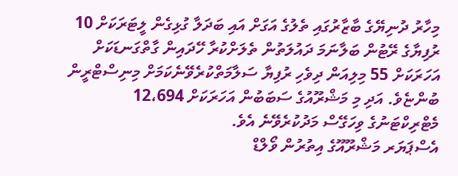މިހާރު ދުނިޔޭގެ ބާޒާރުގައި ތެލުގެ އަގަށް އައި ބަދަލާ ގުޅިގެން ލީޓަރަކަށް 10 ރުފިޔާގެ ރޭޓުން ބަލާނަމަ ދައުލަތުން ތެލަށްކުރާ ހޭދައިން ގާތްގަނޑަކަށް އަހަރަކަށް 55 މިލިއަން ދިވެހި ރުފިޔާ ސަލާމަތްކުރެވޭނެކަމަށް މިނިސްޓްރީން ބުންޏެވެ. އަދި މި މަޝްރޫއުގެ ސަބަބުން އަހަރަކަށް 12،694 މެޓްރިކްޓަނުގެ ވިހަގޭސް މަދުކުރެވޭނެ އެވެ.
އެސްޕަޔަރ މަޝްރޫއޫގެ އިތުރުން ވޯލްޑް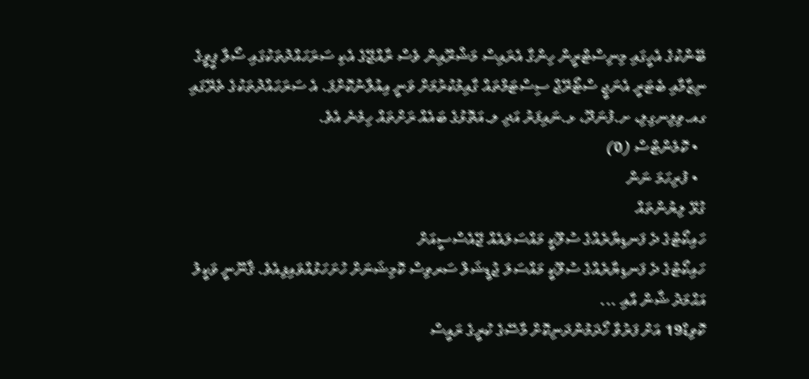ބޭންކުގެ އެހީގައި މިނިސްޓްރީން ހިންގާ އެރައިސް މަޝްރޫއިން ވެސް ރާއްޖޭގެ އެކި ސަރަހައްދުތަކުގައި ސޯލާ ޕީވީގެ ނިޒާމާއި ބެޓަރީ އެނަޖީ ސްޓޯރޭޖް ސިސްޓަމްތައް ގާއިމުކުރުމަށް ވަނީ އިއުލާނުކޮށްފަ. އެ ސަރަހައްދުތަކުގެ ތެރޭގައި ގއ.ވިލިނގިލި، ށ.ފުނަދޫ، ޅ.ނައިފަރު އަދި ލ.އަތޮޅުގެ ބައެއް ރަށްތައް ހިމެނެ އެވެ.
  • ކޮމެންޓްސް (0)
  • ފުރިހަމަ ނަން
ގުޅޭ ލިޔުންތައް
ހައިކޯޓުގެ ދެ ފަނޑިޔާރެއްގެ ސުލޫކީ މައްސަލައެއް ޖޭއެސްސީއަށް
ހައިކޯޓުގެ ދެ ފަނޑިޔާރެއްގެ ސުލޫކީ މައްސަލަ ޖުޑީޝަލް ސަރވިސް ކޮމިޝަނަށް ހުށަހަޅުއްވައިފިއެވެ. ޤާނޫނީ ވަކީލު އަޙްމަދު ޝާން އާއި ...
ކޮވިޑް19 އަށް ފަރުވާ ހޯދަމުންދަނިކޮށް މާސޭގެ ކުރީގެ ރައީސް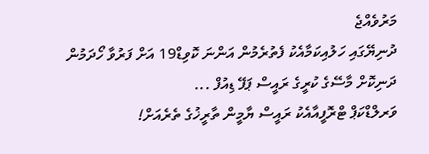މަރުވެއްޖެ
ދުނިޔޭގައި ހަލުއިކަމާއެކު ފެތުރެމުން އަންނަ ކޮވިޑް19 އަށް ފަރުވާ ހޯދަމުން ދަނިކޮށް މާސޭގެ ކުރީގެ ރައީސް ޕަފޭ ޑިއުފް ...
ވަރލްޑްކަޕް ޓްރޮފީއާއެކު ރައީސް ޔާމީން ތާރީޚުގެ ތެރެއަށް!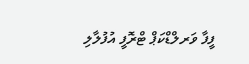ފީފާ ވަރލްޑްކަޕް ޓްރޮފީ އުފުލާލި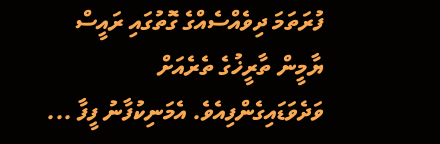ފުރަތަމަ ދިވެއްސެއްގެ ގޮތުގައި ރައީސް ޔާމީން ތާރީޚުގެ ތެރެއަށް ވަދެވަޑައިގެންފިއެވެ. އެމަނިކުފާނު ފީފާ ...